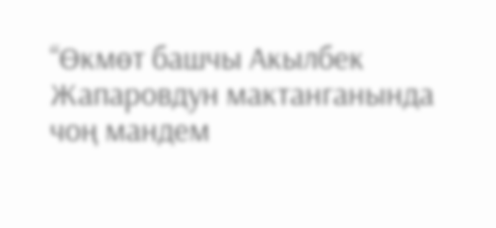“Өкмөт башчы Акылбек Жапаровдун мактанганында чоң мандем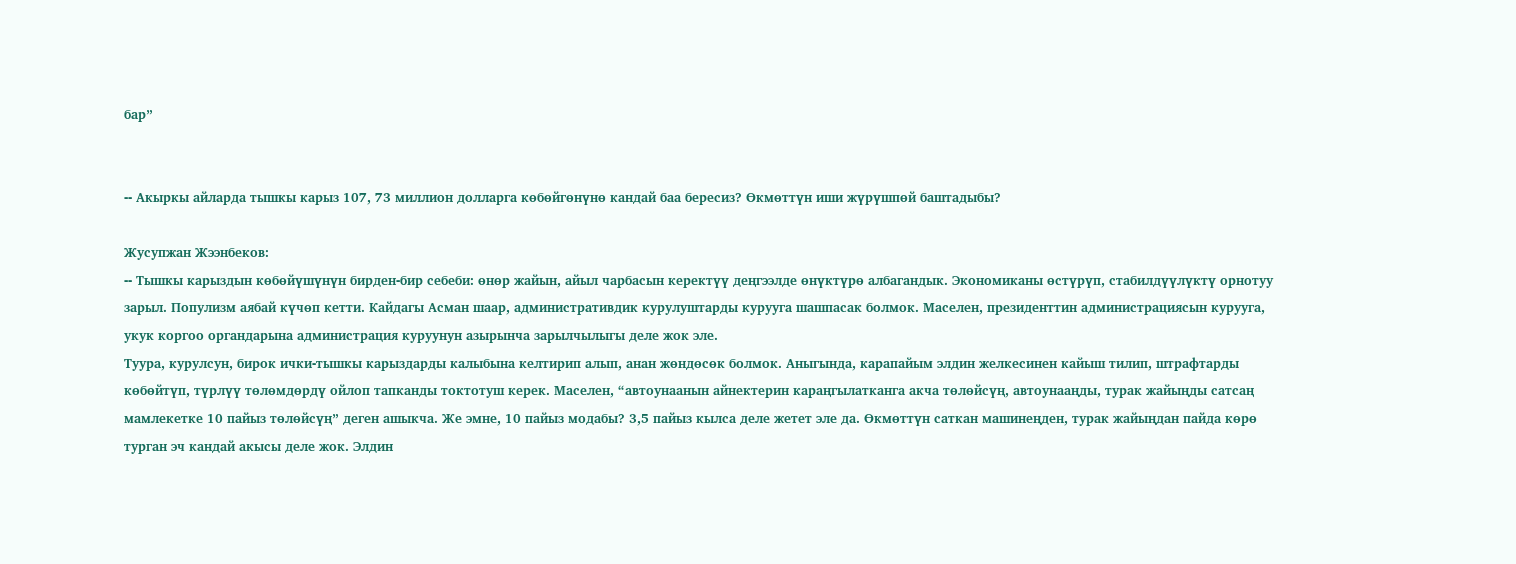бар”


-- Акыркы айларда тышкы карыз 107, 73 миллион долларга көбөйгөнүнө кандай баа бересиз? Өкмөттүн иши жүрүшпөй баштадыбы?

Жусупжан Жээнбеков:
-- Тышкы карыздын көбөйүшүнүн бирден-бир себеби: өнөр жайын, айыл чарбасын керектүү деңгээлде өнүктүрө албагандык. Экономиканы өстүрүп, стабилдүүлүктү орнотуу зарыл. Популизм аябай күчөп кетти. Кайдагы Асман шаар, административдик курулуштарды курууга шашпасак болмок. Маселен, президенттин администрациясын курууга, укук коргоо органдарына администрация куруунун азырынча зарылчылыгы деле жок эле.
Туура, курулсун, бирок ички-тышкы карыздарды калыбына келтирип алып, анан жөндөсөк болмок. Аныгында, карапайым элдин желкесинен кайыш тилип, штрафтарды көбөйтүп, түрлүү төлөмдөрдү ойлоп тапканды токтотуш керек. Маселен, “автоунаанын айнектерин караңгылатканга акча төлөйсүң, автоунааңды, турак жайыңды сатсаң мамлекетке 10 пайыз төлөйсүң” деген ашыкча. Же эмне, 10 пайыз модабы? 3,5 пайыз кылса деле жетет эле да. Өкмөттүн саткан машинеңден, турак жайыңдан пайда көрө турган эч кандай акысы деле жок. Элдин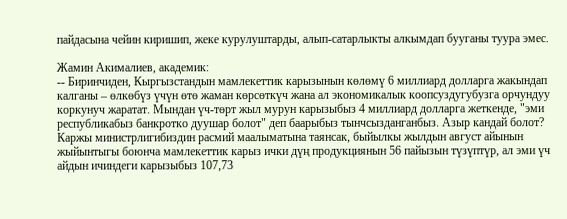пайдасына чейин киришип, жеке курулуштарды, алып-сатарлыкты алкымдап бууганы туура эмес.

Жамин Акималиев, академик:
-- Биринчиден, Кыргызстандын мамлекеттик карызынын көлөмү 6 миллиард долларга жакындап калганы – өлкөбүз үчүн өтө жаман көрсөткүч жана ал экономикалык коопсуздугубузга орчундуу коркунуч жаратат. Мындан үч-төрт жыл мурун карызыбыз 4 миллиард долларга жеткенде, "эми республикабыз банкротко дуушар болот" деп баарыбыз тынчсызданганбыз. Азыр кандай болот?
Каржы министрлигибиздин расмий маалыматына таянсак, быйылкы жылдын август айынын жыйынтыгы боюнча мамлекеттик карыз ички дүң продукциянын 56 пайызын түзүптүр, ал эми үч айдын ичиндеги карызыбыз 107,73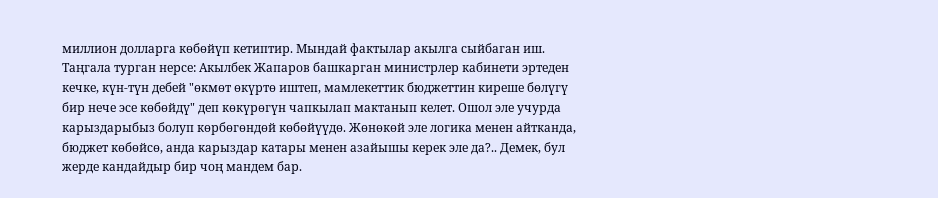миллион долларга көбөйүп кетиптир. Мындай фактылар акылга сыйбаган иш.
Таңгала турган нерсе: Акылбек Жапаров башкарган министрлер кабинети эртеден кечке, күн-түн дебей "өкмөт өкүртө иштеп, мамлекеттик бюджеттин киреше бөлүгү бир нече эсе көбөйдү" деп көкүрөгүн чапкылап мактанып келет. Ошол эле учурда карыздарыбыз болуп көрбөгөндөй көбөйүүдө. Жөнөкөй эле логика менен айтканда, бюджет көбөйсө, анда карыздар катары менен азайышы керек эле да?.. Демек, бул жерде кандайдыр бир чоң мандем бар.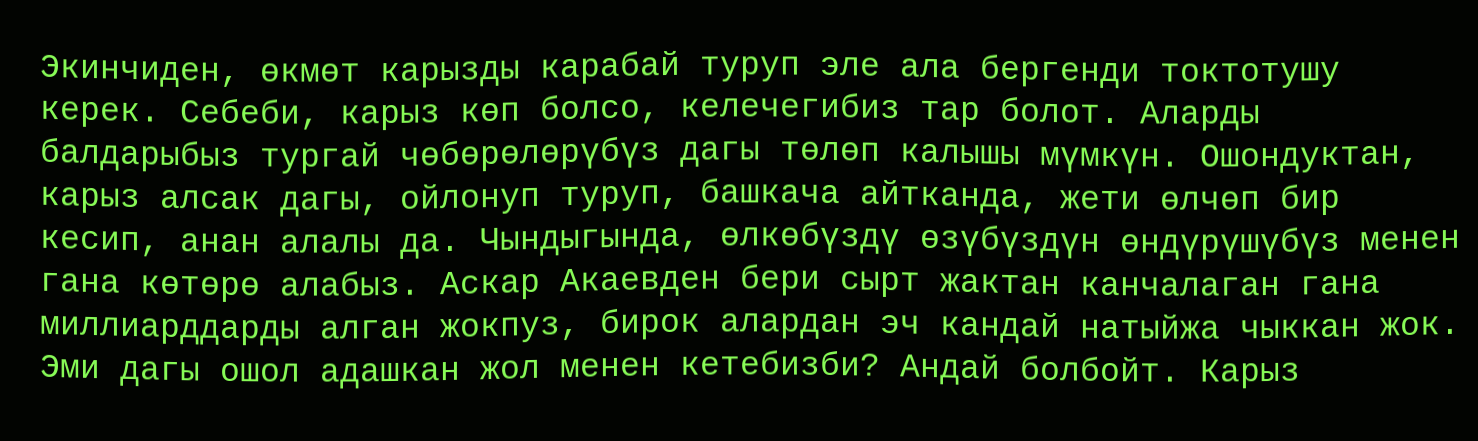Экинчиден, өкмөт карызды карабай туруп эле ала бергенди токтотушу керек. Себеби, карыз көп болсо, келечегибиз тар болот. Аларды балдарыбыз тургай чөбөрөлөрүбүз дагы төлөп калышы мүмкүн. Ошондуктан, карыз алсак дагы, ойлонуп туруп, башкача айтканда, жети өлчөп бир кесип, анан алалы да. Чындыгында, өлкөбүздү өзүбүздүн өндүрүшүбүз менен гана көтөрө алабыз. Аскар Акаевден бери сырт жактан канчалаган гана миллиарддарды алган жокпуз, бирок алардан эч кандай натыйжа чыккан жок. Эми дагы ошол адашкан жол менен кетебизби? Андай болбойт. Карыз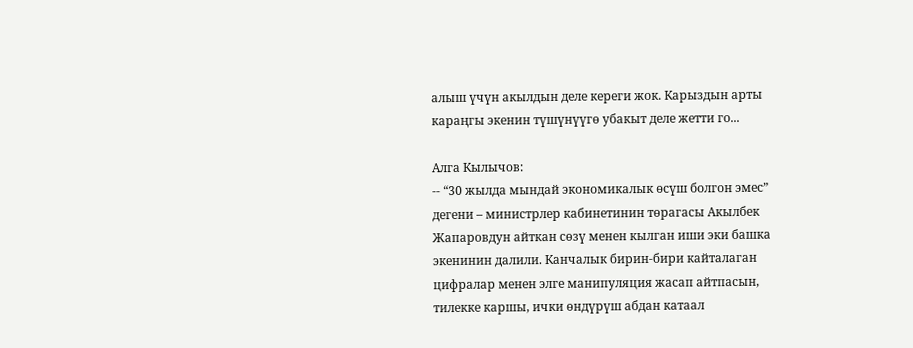алыш үчүн акылдын деле кереги жок. Карыздын арты караңгы экенин түшүнүүгө убакыт деле жетти го...

Алга Кылычов:
-- “30 жылда мындай экономикалык өсүш болгон эмес” дегени – министрлер кабинетинин төрагасы Акылбек Жапаровдун айткан сөзү менен кылган иши эки башка экенинин далили. Канчалык бирин-бири кайталаган цифралар менен элге манипуляция жасап айтпасын, тилекке каршы, ички өндүрүш абдан катаал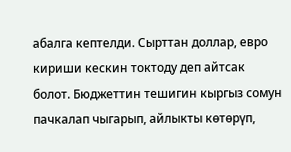абалга кептелди. Сырттан доллар, евро кириши кескин токтоду деп айтсак болот. Бюджеттин тешигин кыргыз сомун пачкалап чыгарып, айлыкты көтөрүп,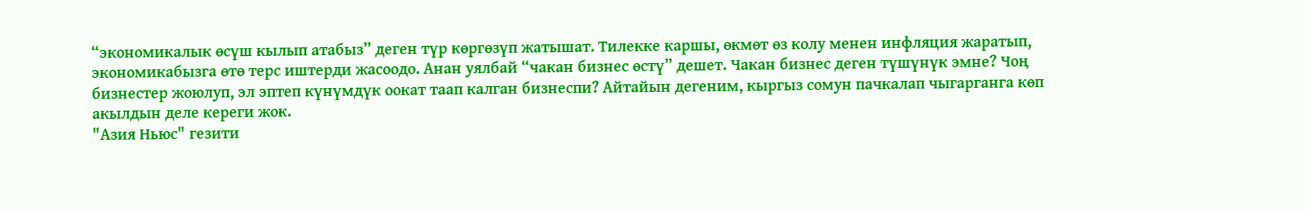“экономикалык өсүш кылып атабыз” деген түр көргөзүп жатышат. Тилекке каршы, өкмөт өз колу менен инфляция жаратып, экономикабызга өтө терс иштерди жасоодо. Анан уялбай “чакан бизнес өстү” дешет. Чакан бизнес деген түшүнүк эмне? Чоң бизнестер жоюлуп, эл эптеп күнүмдүк оокат таап калган бизнеспи? Айтайын дегеним, кыргыз сомун пачкалап чыгарганга көп акылдын деле кереги жок.
"Азия Ньюс" гезити